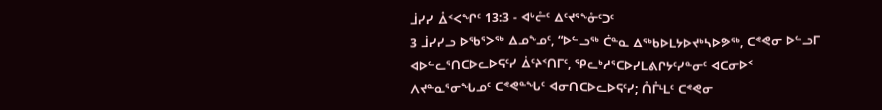ᒨᓯᓯ ᐂᑉᐸᖏᑦ 13:3 - ᐊᒡᓔᑦ ᐃᑦᔪᕐᖕᓁᑦᑐᑦ
3 ᒨᓯᓯᓗ ᐅᖃᕐᐳᖅ ᐃᓄᖕᓄᑦ, “ᐅᓪᓗᖅ ᑖᓐᓇ ᐃᖅᑲᐅᒪᔭᐅᔪᒃᓴᐅᕗᖅ, ᑕᕝᕙᓂ ᐅᓪᓗᒥ ᐊᐅᓪᓚᕐᑎᑕᐅᓚᐅᕋᑦᓯ ᐄᑦᔨᑉᑎᒥᑦ, ᕿᓚᒃᓱᕐᑕᐅᓯᒪᕕᒋᔭᑦᓯᓐᓂᑦ ᐊᑕᓂᐅᑉ ᐱᔪᓐᓇᕐᓂᖓᓄᑦ ᑕᕝᕙᓐᖓᑦ ᐊᓂᑎᑕᐅᓚᐅᕋᑦᓯ; ᑍᒤᒻᒪᑦ ᑕᕝᕙᓂ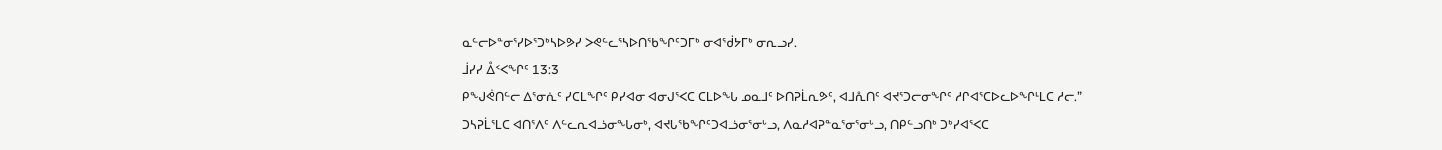ᓇᓪᓕᐅᓐᓂᕐᓯᐅᕐᑐᒃᓴᐅᕗᓯ ᐳᕙᓪᓚᕐᓴᐅᑎᖃᖏᑦᑐᒥᒃ ᓂᐊᖂᔭᒥᒃ ᓂᕆᓗᓯ.
ᒨᓯᓯ ᐂᑉᐸᖏᑦ 13:3
ᑭᖑᕚᑎᓪᓕ ᐃᕐᓂᕇᑦ ᓯᑕᒪᖏᑦ ᑭᓯᐊᓂ ᐊᓂᒍᕐᐸᑕ ᑕᒪᐅᖓ ᓄᓇᒧᑦ ᐅᑎᕈᒫᕆᕗᑦ, ᐊᒧᕅᑎᑦ ᐊᔪᕐᑐᓕᓂᖏᑦ ᓱᒋᐊᕐᑕᐅᓚᐅᖏᒻᒪᑕ ᓱᓕ.”
ᑐᓴᕈᒫᕐᒪᑕ ᐊᑎᕐᐱᑦ ᐱᓪᓚᕆᐊᓘᓂᖓᓂᒃ, ᐊᔪᒐᖃᖏᑦᑐᐊᓘᓂᕐᓂᒡᓗ, ᐱᓇᓱᐊᕈᓐᓇᕐᓂᕐᓂᒡᓗ, ᑎᑭᓪᓗᑎᒃ ᑐᒃᓯᐊᕐᐸᑕ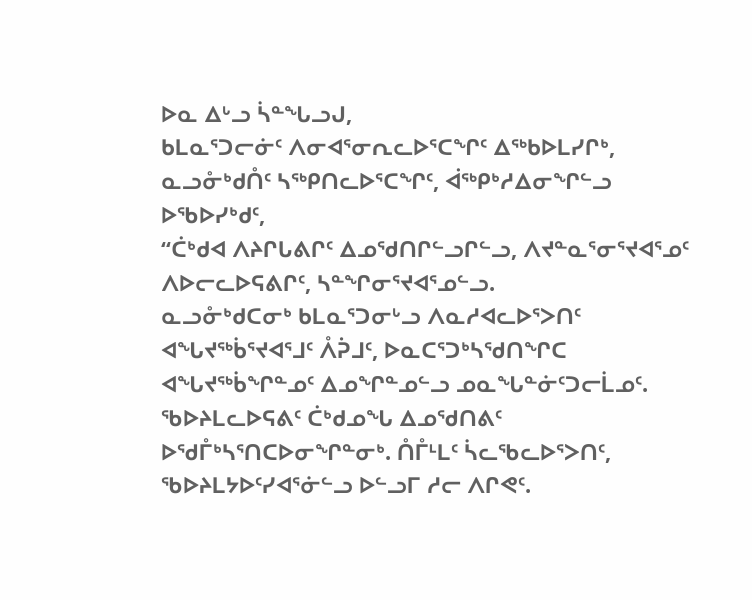ᐅᓇ ᐃᒡᓗ ᓵᓐᖓᓗᒍ,
ᑲᒪᓇᕐᑐᓕᓃᑦ ᐱᓂᐊᕐᓂᕆᓚᐅᕐᑕᖏᑦ ᐃᖅᑲᐅᒪᓯᒋᒃ, ᓇᓗᓁᒃᑯᑍᑦ ᓴᖅᑭᑎᓚᐅᕐᑕᖏᑦ, ᐋᖅᑭᒃᓱᐃᓂᖏᓪᓗ ᐅᖃᐅᓯᒃᑯᑦ,
“ᑖᒃᑯᐊ ᐱᔨᒋᒐᕕᒋᑦ ᐃᓄᖁᑎᒋᓪᓗᒋᓪᓗ, ᐱᔪᓐᓇᕐᓂᕐᔪᐊᕐᓄᑦ ᐱᐅᓕᓚᐅᕋᕕᒋᑦ, ᓴᓐᖏᓂᕐᔪᐊᕐᓄᓪᓗ.
ᓇᓗᓁᒃᑯᑕᓂᒃ ᑲᒪᓇᕐᑐᓂᒡᓗ ᐱᓇᓱᐊᓚᐅᕐᐳᑎᑦ ᐊᖓᔪᖅᑳᕐᔪᐊᕐᒧᑦ ᐰᕉᒧᑦ, ᐅᓇᑕᕐᑐᒃᓴᖁᑎᖏᑕ ᐊᖓᔪᖅᑳᖏᓐᓄᑦ ᐃᓄᖏᓐᓄᓪᓗ ᓄᓇᖓᓐᓃᑦᑐᓕᒫᓄᑦ. ᖃᐅᔨᒪᓚᐅᕋᕕᑦ ᑖᒃᑯᓄᖓ ᐃᓄᖁᑎᕕᑦ ᐅᖁᒤᒃᓴᕐᑎᑕᐅᓂᖏᓐᓂᒃ. ᑍᒤᒻᒪᑦ ᓵᓚᖃᓚᐅᕐᐳᑎᑦ, ᖃᐅᔨᒪᔭᐅᑦᓯᐊᕐᓃᓪᓗ ᐅᓪᓗᒥ ᓱᓕ ᐱᒋᕙᑦ.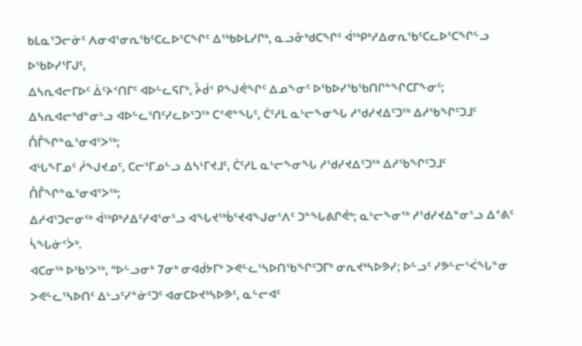ᑲᒪᓇᕐᑐᓕᓃᑦ ᐱᓂᐊᕐᓂᕆᖃᑦᑕᓚᐅᕐᑕᖏᑦ ᐃᖅᑲᐅᒪᓯᒋᒃ, ᓇᓗᓁᒃᑯᑕᖏᑦ ᐋᖅᑭᒃᓱᐃᓂᕆᖃᑦᑕᓚᐅᕐᑕᖏᓪᓗ ᐅᖃᐅᓯᕐᒥᒍᑦ,
ᐃᓴᕆᐊᓕᒥᐅᑦ ᐄᑦᔨᑉᑎᒥᑦ ᐊᐅᓪᓚᕋᒥᒃ, ᔧᑰᑉ ᑭᖑᕚᖏᑦ ᐃᓄᖕᓂᑦ ᐅᖃᐅᓯᖃᖃᑎᒋᓐᖏᑕᒥᖕᓂᑦ;
ᐃᓴᕆᐊᓕᒃᑯᓐᓂᒡᓗ ᐊᐅᓪᓚᕐᑎᑦᓯᓚᐅᕐᑐᖅ ᑕᕝᕙᓐᖓᑦ, ᑖᑦᓱᒪ ᓇᒡᓕᖕᓂᖓ ᓱᖁᓯᔪᐃᑦᑐᖅ ᐃᓱᖃᖏᑦᑐᒧᑦ ᑍᒤᖏᓐᓇᕐᓂᐊᕐᐳᖅ;
ᐊᒡᒐᖕᒥᓄᑦ ᓲᖑᔪᓄᑦ, ᑕᓕᕐᒥᓄᓪᓗ ᐃᓴᒻᒥᔪᒧᑦ, ᑖᑦᓱᒪ ᓇᒡᓕᖕᓂᖓ ᓱᖁᓯᔪᐃᑦᑐᖅ ᐃᓱᖃᖏᑦᑐᒧᑦ ᑍᒤᖏᓐᓇᕐᓂᐊᕐᐳᖅ;
ᐃᓱᐊᕐᑐᓕᓂᖅ ᐋᖅᑭᒃᓱᐃᑦᓯᐊᕐᓂᕐᓗ ᐊᖓᔪᖅᑳᕐᔪᐊᖑᓂᕐᐱᑦ ᑐᓐᖓᕕᒋᕚᒃ; ᓇᒡᓕᖕᓂᖅ ᓱᖁᓯᔪᐃᓐᓂᕐᓗ ᐃᕝᕕᑦ ᓵᖓᓃᑉᐴᒃ.
ᐊᑕᓂᖅ ᐅᖃᕐᐳᖅ, “ᐅᓪᓗᓂᒃ 7ᓂᒃ ᓂᐊᑰᔭᒥᒃ ᐳᕙᓪᓚᕐᓴᐅᑎᖃᖏᑦᑐᒥᒃ ᓂᕆᔪᒃᓴᐅᕗᓯ; ᐅᓪᓗᑦ ᓯᕗᓪᓕᕐᐹᖓᓐᓂ ᐳᕙᓪᓚᕐᓴᐅᑎᑦ ᐃᒡᓗᑦᓯᓐᓃᑦᑐᑦ ᐊᓂᑕᐅᔪᒃᓴᐅᕗᑦ, ᓇᓪᓕᐊᑦ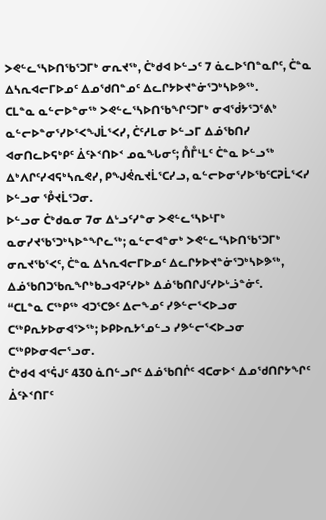ᐳᕙᓪᓚᕐᓴᐅᑎᖃᕐᑐᒥᒃ ᓂᕆᔪᖅ, ᑖᒃᑯᐊ ᐅᓪᓗᑦ 7 ᓈᓚᐅᕐᑎᓐᓇᒋᑦ, ᑖᓐᓇ ᐃᓴᕆᐊᓕᒥᐅᓄᑦ ᐃᓄᖁᑎᓐᓄᑦ ᐃᓚᒋᔭᐅᔪᓐᓃᕐᑐᒃᓴᐅᕗᖅ.
ᑕᒪᓐᓇ ᓇᓪᓕᐅᓐᓂᖅ ᐳᕙᓪᓚᕐᓴᐅᑎᖃᖏᑦᑐᒥᒃ ᓂᐊᖂᔭᕐᑐᕐᕕᒃ ᓇᓪᓕᐅᓐᓂᕐᓯᐅᕐᐸᖑᒫᕐᐸᓯ, ᑖᑦᓱᒪᓂ ᐅᓪᓗᒥ ᐃᓅᖃᑎᓯ ᐊᓂᑎᓚᐅᕋᒃᑭᑦ ᐄᑦᔨᑉᑎᐅᑉ ᓄᓇᖓᓂᑦ; ᑍᒤᒻᒪᑦ ᑖᓐᓇ ᐅᓪᓗᖅ ᐃᒃᐱᒋᑦᓯᐊᕋᒃᓴᕆᕙᓯ, ᑭᖑᕚᕆᔪᒫᕐᑕᓯᓗ, ᓇᓪᓕᐅᓂᕐᓯᐅᖃᑦᑕᕈᒫᕐᐸᓯ ᐅᓪᓗᓂ ᕾᔪᒫᕐᑐᓂ.
ᐅᓪᓗᓂ ᑖᒃᑯᓇᓂ 7ᓂ ᐃᒡᓗᑦᓯᓐᓂ ᐳᕙᓪᓚᕐᓴᐅᒻᒥᒃ ᓇᓂᓯᔪᖃᕐᑐᒃᓴᐅᓐᖏᓚᖅ; ᓇᓪᓕᐊᓐᓂᒃ ᐳᕙᓪᓚᕐᓴᐅᑎᖃᕐᑐᒥᒃ ᓂᕆᔪᖃᕐᐸᑦ, ᑖᓐᓇ ᐃᓴᕆᐊᓕᒥᐅᓄᑦ ᐃᓚᒋᔭᐅᔪᓐᓃᕐᑐᒃᓴᐅᕗᖅ, ᐃᓅᖃᑎᑐᖃᕆᖏᒃᑲᓗᐊᕈᑦᓯᐅᒃ ᐃᓅᖃᑎᒋᒍᑦᓯᐅᒡᓘᓐᓃᑦ.
“ᑕᒪᓐᓇ ᑕᖅᑭᖅ ᐊᑐᕐᑕᕗᑦ ᐃᓕᖕᓄᑦ ᓯᕗᓪᓕᕐᐸᐅᓗᓂ ᑕᖅᑭᕆᔭᐅᓂᐊᕐᐳᖅ; ᐅᑭᐅᕆᔭᕐᓄᓪᓗ ᓯᕗᓪᓕᕐᐸᐅᓗᓂ ᑕᖅᑭᐅᓂᐊᓕᕐᓗᓂ.
ᑖᒃᑯᐊ ᐊᕐᕌᒍᑦ 430 ᓈᑎᓪᓗᒋᑦ ᐃᓅᖃᑎᒌᑦ ᐊᑕᓂᐅᑉ ᐃᓄᖁᑎᒋᔭᖏᑦ ᐄᑦᔨᑉᑎᒥᑦ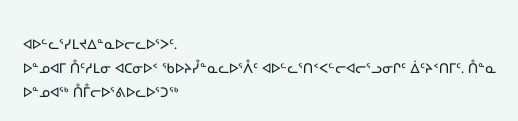ᐊᐅᓪᓚᕐᓯᒪᔪᐃᓐᓇᐅᓕᓚᐅᕐᐳᑦ.
ᐅᓐᓄᐊᒥ ᑍᑦᓱᒪᓂ ᐊᑕᓂᐅᑉ ᖃᐅᔨᓮᓐᓇᓚᐅᕐᐰᑦ ᐊᐅᓪᓚᕐᑎᑉᐸᓪᓕᐊᓕᕐᓗᓂᒋᑦ ᐄᑦᔨᑉᑎᒥᑦ. ᑍᓐᓇ ᐅᓐᓄᐊᖅ ᑍᒤᓕᐅᕐᕕᐅᓚᐅᕐᑐᖅ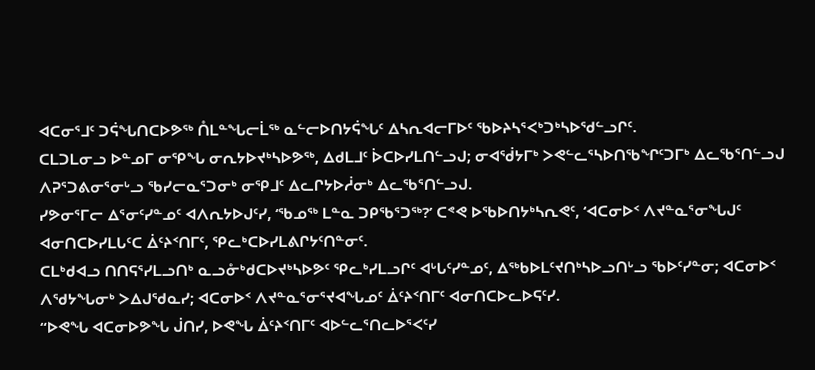ᐊᑕᓂᕐᒧᑦ ᑐᕌᖓᑎᑕᐅᕗᖅ ᑍᒪᓐᖓᓕᒫᖅ ᓇᓪᓕᐅᑎᔭᕌᖓᑦ ᐃᓴᕆᐊᓕᒥᐅᑦ ᖃᐅᔨᓴᕐᐸᒃᑐᒃᓴᐅᖁᓪᓗᒋᑦ.
ᑕᒪᑐᒪᓂᓗ ᐅᓐᓄᒥ ᓂᕿᖓ ᓂᕆᔭᐅᔪᒃᓴᐅᕗᖅ, ᐃᑯᒪᒧᑦ ᐆᑕᐅᓯᒪᑎᓪᓗᒍ; ᓂᐊᖂᔭᒥᒃ ᐳᕙᓪᓚᕐᓴᐅᑎᖃᖏᑦᑐᒥᒃ ᐃᓚᖃᕐᑎᓪᓗᒍ ᐱᕈᕐᑐᕕᓂᕐᓂᒡᓗ ᖃᓯᓕᓇᕐᑐᓂᒃ ᓂᕿᒧᑦ ᐃᓚᒋᔭᐅᓲᓂᒃ ᐃᓚᖃᕐᑎᓪᓗᒍ.
ᓯᕗᓂᕐᒥᓕ ᐃᕐᓂᑦᓯᓐᓄᑦ ᐊᐱᕆᔭᐅᒍᑦᓯ, ‘ᖃᓄᖅ ᒪᓐᓇ ᑐᑭᖃᕐᑐᖅ?’ ᑕᕝᕙ ᐅᖃᐅᑎᔭᒃᓴᕆᕙᑦ, ‘ᐊᑕᓂᐅᑉ ᐱᔪᓐᓇᕐᓂᖓᒍᑦ ᐊᓂᑎᑕᐅᓯᒪᒐᑦᑕ ᐄᑦᔨᑉᑎᒥᑦ, ᕿᓚᒃᑕᐅᓯᒪᕕᒋᔭᑦᑎᓐᓂᑦ.
ᑕᒪᒃᑯᐊᓗ ᑎᑎᕋᕐᓯᒪᓗᑎᒃ ᓇᓗᓁᒃᑯᑕᐅᔪᒃᓴᐅᕗᑦ ᕿᓚᒃᓯᒪᓗᒋᑦ ᐊᒡᒐᑦᓯᓐᓄᑦ, ᐃᖅᑲᐅᒪᑦᔪᑎᒃᓴᐅᓗᑎᒡᓗ ᖃᐅᑦᓯᓐᓂ; ᐊᑕᓂᐅᑉ ᐱᖁᔭᖓᓂᒃ ᐳᐃᒍᖁᓇᓯ; ᐊᑕᓂᐅᑉ ᐱᔪᓐᓇᕐᓂᕐᔪᐊᖓᓄᑦ ᐄᑦᔨᑉᑎᒥᑦ ᐊᓂᑎᑕᐅᓚᐅᕋᑦᓯ.
“ᐅᕙᖓ ᐊᑕᓂᐅᕗᖓ ᒎᑎᓯ, ᐅᕙᖓ ᐄᑦᔨᑉᑎᒥᑦ ᐊᐅᓪᓚᕐᑎᓚᐅᕐᐸᑦᓯ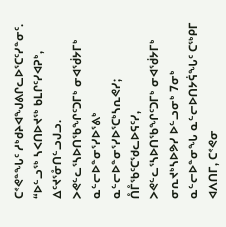ᑕᕝᕙᓐᖓᑦ ᓱᒃᑯᔨᐊᖑᕕᒋᓚᐅᕐᑕᑦᓯᓐᓂᑦ.
“ᐅᓪᓗᖅ ᓴᐸᑎᐅᔪᖅ ᑲᒪᒋᑦᓯᐊᕈᒃ, ᐃᑦᔪᕐᓁᑎᓪᓗᒍᓗ.
ᐳᕙᓪᓚᕐᓴᐅᑎᖃᖏᑦᑐᒥᒃ ᓂᐊᖂᔭᒥᒃ ᓇᓪᓕᐅᓐᓂᕐᓯᐅᕐᕕᒃ ᓇᓪᓕᐅᓐᓂᕐᓯᐅᕐᑕᒃᓴᕆᕙᓯ; ᑍᒤᖃᑦᑕᖁᓚᐅᕋᑦᓯ, ᐳᕙᓪᓚᕐᓴᐅᑎᖃᖏᑦᑐᒥᒃ ᓂᐊᖂᔭᒥᒃ ᓂᕆᔪᒃᓴᐅᕗᓯ ᐅᓪᓗᓂᒃ 7ᓂᒃ ᓇᓪᓕᐅᓐᓂᖓ ᓇᓪᓕᐅᑎᔭᕌᖓᑦ ᑕᖅᑭᒥ ᐊᐱᑎᒥ, ᑕᕝᕙᓂ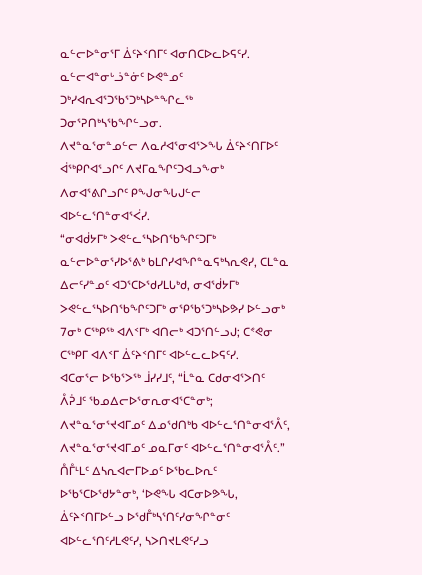ᓇᓪᓕᐅᓐᓂᕐᒥ ᐄᑦᔨᑉᑎᒥᑦ ᐊᓂᑎᑕᐅᓚᐅᕋᑦᓯ. ᓇᓪᓕᐊᓐᓂᒡᓘᓐᓃᑦ ᐅᕙᓐᓄᑦ ᑐᒃᓯᐊᕆᐊᕐᑐᖃᕐᑐᒃᓴᐅᓐᖏᓚᖅ ᑐᓂᕐᕈᑎᒃᓴᖃᖏᓪᓗᓂ.
ᐱᔪᓐᓇᕐᓂᓐᓄᓪᓕ ᐱᓇᓱᐊᕐᓂᐊᕐᐳᖓ ᐄᑦᔨᑉᑎᒥᐅᑦ ᐋᖅᑭᒋᐊᕐᓗᒋᑦ ᐱᔪᒥᓇᖏᑦᑐᐊᓗᖕᓂᒃ ᐱᓂᐊᕐᕕᒋᓗᒋᑦ ᑭᖑᓂᖓᒍᓪᓕ ᐊᐅᓪᓚᕐᑎᓐᓂᐊᕐᐹᓯ.
“ᓂᐊᑰᔭᒥᒃ ᐳᕙᓪᓚᕐᓴᐅᑎᖃᖏᑦᑐᒥᒃ ᓇᓪᓕᐅᓐᓂᕐᓯᐅᕐᕕᒃ ᑲᒪᒋᓯᐊᖏᓐᓇᕋᒃᓴᕆᕙᓯ, ᑕᒪᓐᓇ ᐃᓕᑦᓯᓐᓄᑦ ᐊᑐᕐᑕᐅᖁᓯᒪᒐᒃᑯ, ᓂᐊᖂᔭᒥᒃ ᐳᕙᓪᓚᕐᓴᐅᑎᖃᖏᑦᑐᒥᒃ ᓂᕿᖃᕐᑐᒃᓴᐅᕗᓯ ᐅᓪᓗᓂᒃ 7ᓂᒃ ᑕᖅᑭᖅ ᐊᐱᑉᒥᒃ ᐊᑎᓕᒃ ᐊᑐᕐᑎᓪᓗᒍ; ᑕᕝᕙᓂ ᑕᖅᑭᒥ ᐊᐱᑉᒥ ᐄᑦᔨᑉᑎᒥᑦ ᐊᐅᓪᓚᓚᐅᕋᑦᓯ.
ᐊᑕᓂᕐᓕ ᐅᖃᕐᐳᖅ ᒨᓯᓯᒧᑦ, “ᒫᓐᓇ ᑕᑯᓂᐊᕐᐳᑎᑦ ᐰᕉᒧᑦ ᖃᓄᐃᓕᐅᕐᓂᕆᓂᐊᕐᑕᓐᓂᒃ; ᐱᔪᓐᓇᕐᓂᕐᔪᐊᒥᓄᑦ ᐃᓄᖁᑎᒃᑲ ᐊᐅᓪᓚᕐᑎᓐᓂᐊᕐᐰᑦ, ᐱᔪᓐᓇᕐᓂᕐᔪᐊᒥᓄᑦ ᓄᓇᒥᓂᑦ ᐊᐅᓪᓚᕐᑎᓐᓂᐊᕐᐰᑦ.”
ᑍᒤᒻᒪᑦ ᐃᓴᕆᐊᓕᒥᐅᓄᑦ ᐅᖃᓚᐅᕆᑦ ᐅᖃᕐᑕᐅᖁᔭᓐᓂᒃ, ‘ᐅᕙᖓ ᐊᑕᓂᐅᕗᖓ, ᐄᑦᔨᑉᑎᒥᐅᓪᓗ ᐅᖁᒤᒃᓴᕐᑎᑦᓯᓂᖏᓐᓂᑦ ᐊᐅᓪᓚᕐᑎᑦᓱᒪᕙᑦᓯ, ᓴᐳᑎᔪᒪᕙᑦᓯᓗ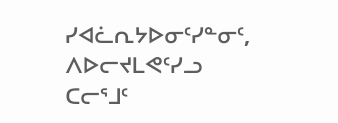ᓯᐊᓛᕆᔭᐅᓂᑦᓯᓐᓂᑦ, ᐱᐅᓕᔪᒪᕙᑦᓯᓗ ᑕᓕᕐᒧᑦ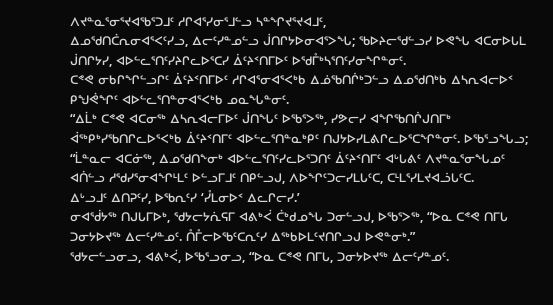ᐱᔪᓐᓇᕐᓂᕐᔪᐊᖃᕐᑐᒧᑦ ᓱᒋᐊᕐᓯᓂᕐᒧᓪᓗ ᓴᓐᖏᔪᕐᔪᐊᒧᑦ,
ᐃᓄᖁᑎᑖᕆᓂᐊᕐᐸᑦᓯᓗ, ᐃᓕᑦᓯᓐᓄᓪᓗ ᒎᑎᒋᔭᐅᓂᐊᕐᐳᖓ; ᖃᐅᔨᓕᖁᓪᓗᓯ ᐅᕙᖓ ᐊᑕᓂᐅᒐᒪ ᒎᑎᒋᔭᓯ, ᐊᐅᓪᓚᕐᑎᑦᓯᔨᒋᓚᐅᕐᑕᓯ ᐄᑦᔨᑉᑎᒥᐅᑦ ᐅᖁᒤᒃᓴᕐᑎᑦᓯᓂᖏᓐᓂᑦ.
ᑕᕝᕙ ᓂᑲᒋᖏᓪᓗᒋᑦ ᐄᑦᔨᑉᑎᒥᐅᑦ ᓱᒋᐊᕐᓂᐊᕐᐸᒃᑲ ᐃᓅᖃᑎᒌᒃᑐᓪᓗ ᐃᓄᖁᑎᒃᑲ ᐃᓴᕆᐊᓕᐅᑉ ᑭᖑᕚᖏᑦ ᐊᐅᓪᓚᕐᑎᓐᓂᐊᕐᐸᒃᑲ ᓄᓇᖓᓐᓂᑦ.
“ᐃᒫᒃ ᑕᕝᕙ ᐊᑕᓂᖅ ᐃᓴᕆᐊᓕᒥᐅᑦ ᒎᑎᖓᑦ ᐅᖃᕐᐳᖅ, ᓯᕗᓕᓯ ᐊᖏᖃᑎᒌᒍᑎᒥᒃ ᐋᖅᑭᒃᓯᖃᑎᒋᓚᐅᕐᐸᒃᑲ ᐄᑦᔨᑉᑎᒥᑦ ᐊᐅᓪᓚᕐᑎᓐᓇᒃᑭᑦ ᑎᒍᔭᐅᓯᒪᕕᒋᓚᐅᕐᑕᖏᓐᓂᑦ. ᐅᖃᕐᓗᖓᓗ;
“ᒫᓐᓇᓕ ᐊᑕᓃᖅ, ᐃᓄᖁᑎᖕᓂᒃ ᐊᐅᓪᓚᕐᑎᑦᓯᓚᐅᕐᑐᑎᑦ ᐄᑦᔨᑉᑎᒥᑦ ᐊᒡᒐᕕᑦ ᐱᔪᓐᓇᕐᓂᖓᓄᑦ ᐊᑏᓪᓗ ᓱᖁᓯᕐᓂᐊᖏᒻᒪᑦ ᐅᓪᓗᒥᒧᑦ ᑎᑭᓪᓗᒍ, ᐱᐅᖏᑦᑐᓕᓯᒪᒐᑦᑕ, ᑕᒻᒪᕐᓯᒪᔪᐊᓘᒐᑦᑕ.
ᐃᒡᓗᒧᑦ ᐃᑎᕈᑦᓯ, ᐅᖃᕆᑦᓯ ‘ᓮᒪᓂᐅᑉ ᐃᓚᒋᓕᓯ.’
ᓂᐊᖂᔭᖅ ᑎᒍᒐᒥᐅᒃ, ᖁᔭᓕᔭᕇᕋᒥ ᐊᕕᒃᐹ ᑖᒃᑯᓄᖓ ᑐᓂᓪᓗᒍ, ᐅᖃᕐᐳᖅ, “ᐅᓇ ᑕᕝᕙ ᑎᒥᒐ ᑐᓂᔭᐅᔪᖅ ᐃᓕᑦᓯᓐᓄᑦ. ᑍᒤᓕᐅᖃᑦᑕᕆᑦᓯ ᐃᖅᑲᐅᒪᑦᔪᑎᒋᓗᒍ ᐅᕙᓐᓂᒃ.”
ᖁᔭᓕᓪᓗᓂᓗ, ᐊᕕᒃᐹ, ᐅᖃᕐᓗᓂᓗ, “ᐅᓇ ᑕᕝᕙ ᑎᒥᒐ, ᑐᓂᔭᐅᔪᖅ ᐃᓕᑦᓯᓐᓄᑦ.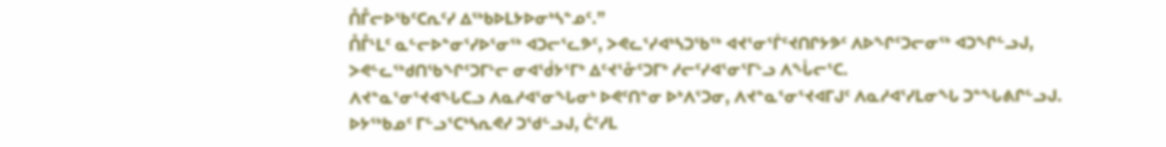ᑍᒤᓕᐅᖃᑦᑕᕆᑦᓯ ᐃᖅᑲᐅᒪᔭᐅᓂᒃᓴᓐᓄᑦ.”
ᑍᒤᒻᒪᑦ ᓇᓪᓕᐅᓐᓂᕐᓯᐅᕐᓂᖅ ᐊᑐᓕᕐᓚᕗᑦ, ᐳᕙᓚᕐᓯᐊᒃᓴᑐᖃᖅ ᐊᔪᕐᓂᕐᒦᑦᔪᑎᒋᔭᕗᑦ ᐱᐅᖏᑦᑐᓕᓂᖅ ᐊᑐᖏᓪᓗᒍ, ᐳᕙᓪᓚᖅᑯᑎᖃᖏᑦᑐᒥᒡᓕ ᓂᐊᖂᔭᕐᒥᒃ ᐃᑦᔪᕐᓁᑦᑐᒥᒃ ᓱᓕᑦᓯᐊᕐᓂᕐᒥᒡᓗ ᐱᖔᓕᕐᑕ.
ᐱᔪᓐᓇᕐᓂᕐᔪᐊᖓᑕᓗ ᐱᓇᓱᐊᕐᓂᖓᓂᒃ ᐅᕙᑦᑎᓐᓂ ᐅᒃᐱᕐᑐᓂ, ᐱᔪᓐᓇᕐᓂᕐᔪᐊᒥᒍᑦ ᐱᓇᓱᐊᕐᓯᒪᓂᖓ ᑐᓐᖓᕕᒋᓪᓗᒍ.
ᐅᔭᖅᑲᓄᑦ ᒥᓪᓗᕐᑕᒃᓴᕆᕙᓯ ᑐᖁᓪᓗᒍ, ᑖᑦᓱᒪ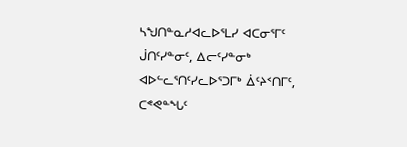ᓴᖑᑎᓐᓇᓱᐊᓚᐅᕐᒪᓯ ᐊᑕᓂᕐᒥᑦ ᒎᑎᑦᓯᓐᓂᑦ, ᐃᓕᑦᓯᓐᓂᒃ ᐊᐅᓪᓚᕐᑎᑦᓯᓚᐅᕐᑐᒥᒃ ᐄᑦᔨᑉᑎᒥᑦ, ᑕᕝᕙᓐᖓᑦ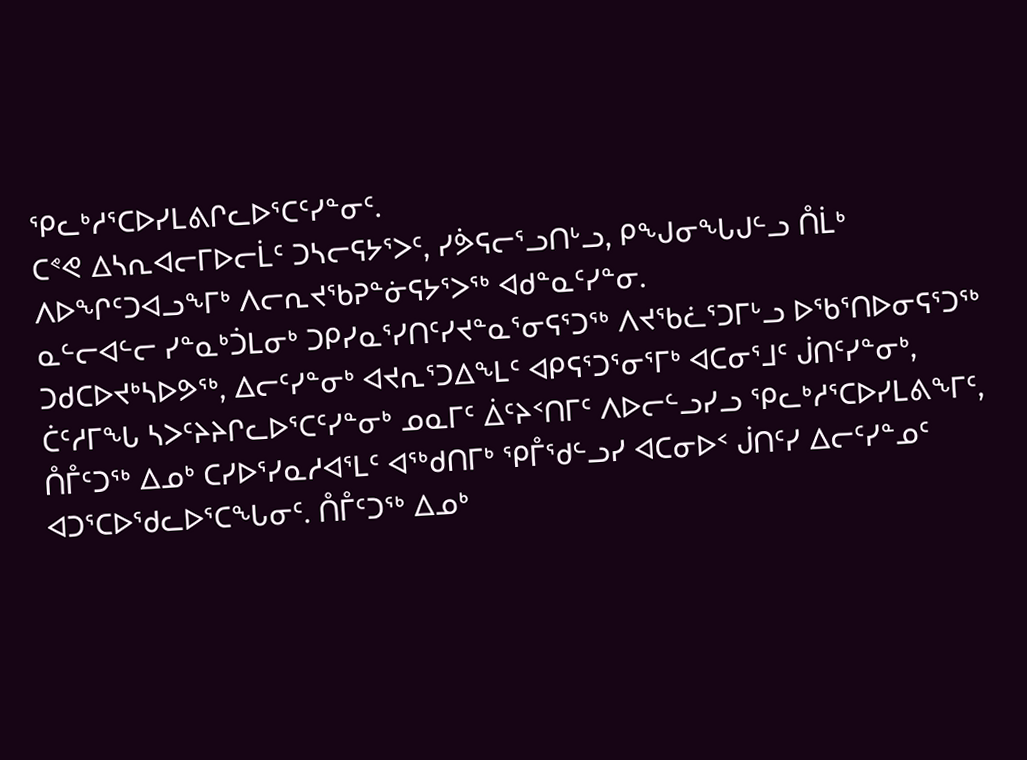ᕿᓚᒃᓱᕐᑕᐅᓯᒪᕕᒋᓚᐅᕐᑕᑦᓯᓐᓂᑦ.
ᑕᕝᕙ ᐃᓴᕆᐊᓕᒥᐅᓕᒫᑦ ᑐᓴᓕᕋᔭᕐᐳᑦ, ᓯᕘᕋᓕᕐᓗᑎᒡᓗ, ᑭᖑᓂᖓᒍᓪᓗ ᑍᒫᒃ ᐱᐅᖏᑦᑐᐊᓗᖕᒥᒃ ᐱᓕᕆᔪᖃᕈᓐᓃᕋᔭᕐᐳᖅ ᐊᑯᓐᓇᑦᓯᓐᓂ.
ᓇᓪᓕᐊᓪᓕ ᓯᓐᓇᒃᑑᒪᓂᒃ ᑐᑭᓯᓇᕐᓯᑎᑦᓯᔪᓐᓇᕐᓂᕋᕐᑐᖅ ᐱᔪᖃᓛᕐᑐᒥᒡᓗ ᐅᖃᕐᑎᐅᓂᕋᕐᑐᖅ ᑐᑯᑕᐅᔪᒃᓴᐅᕗᖅ, ᐃᓕᑦᓯᓐᓂᒃ ᐊᔪᕆᕐᑐᐃᖕᒪᑦ ᐊᑭᕋᕐᑐᕐᓂᕐᒥᒃ ᐊᑕᓂᕐᒧᑦ ᒎᑎᑦᓯᓐᓂᒃ, ᑖᑦᓱᒥᖓ ᓴᐳᑦᔨᔨᒋᓚᐅᕐᑕᑦᓯᓐᓂᒃ ᓄᓇᒥᑦ ᐄᑦᔨᑉᑎᒥᑦ ᐱᐅᓕᓪᓗᓯᓗ ᕿᓚᒃᓱᕐᑕᐅᓯᒪᕕᖕᒥᑦ, ᑍᒤᑦᑐᖅ ᐃᓄᒃ ᑕᓯᐅᕐᓯᓇᓱᐊᕐᒪᑦ ᐊᖅᑯᑎᒥᒃ ᕿᒤᖁᓪᓗᓯ ᐊᑕᓂᐅᑉ ᒎᑎᑦᓯ ᐃᓕᑦᓯᓐᓄᑦ ᐊᑐᕐᑕᐅᖁᓚᐅᕐᑕᖓᓂᑦ. ᑍᒤᑦᑐᖅ ᐃᓄᒃ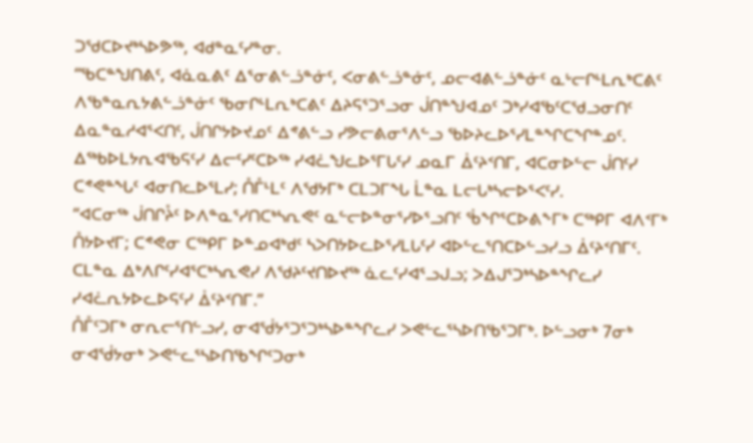ᑐᖁᑕᐅᔪᒃᓴᐅᕗᖅ, ᐊᑯᓐᓇᑦᓯᓐᓂ.
“ᖃᑕᓐᖑᑎᕕᑦ, ᐊᓈᓇᕕᑦ ᐃᕐᓂᕕᓪᓘᓐᓃᑦ, ᐸᓂᕕᓪᓘᓐᓃᑦ, ᓄᓕᐊᕕᓪᓘᓐᓃᑦ ᓇᒡᓕᒋᒻᒪᕆᒃᑕᕕᑦ ᐱᖃᓐᓇᕆᔭᕕᓪᓘᓐᓃᑦ ᖃᓂᒋᒻᒪᕆᒃᑕᕕᑦ ᐃᔨᕋᕐᑐᕐᓗᓂ ᒎᑎᓐᖑᐊᓄᑦ ᑐᒃᓯᐊᖃᑦᑕᖁᓗᓂᑎᑦ ᐃᓇᓐᓇᓱᐊᕐᐸᑎᑦ, ᒎᑎᒋᔭᐅᔪᓄᑦ ᐃᕝᕕᓪᓗ ᓯᕗᓕᕕᓂᕐᐱᓪᓗ ᖃᐅᔨᓚᐅᕐᓯᒪᓐᖏᑕᖏᓐᓄᑦ.
ᐃᖅᑲᐅᒪᔭᕆᐊᖃᕋᑦᓯ ᐃᓕᑦᓯᑦᑕᐅᖅ ᓯᐊᓛᖑᓚᐅᕐᒥᒐᑦᓯ ᓄᓇᒥ ᐄᑦᔨᑉᑎᒥ, ᐊᑕᓂᐅᓪᓕ ᒎᑎᑦᓯ ᑕᕝᕙᓐᖓᑦ ᐊᓂᑎᓚᐅᕐᒪᓯ; ᑍᒤᒻᒪᑦ ᐱᖁᔭᒥᒃ ᑕᒪᑐᒥᖓ ᒫᓐᓇ ᒪᓕᒐᒃᓴᓕᐅᕐᐸᑦᓯ.
“ᐊᑕᓂᖅ ᒎᑎᒋᔧᑦ ᐅᐱᓐᓇᕐᓯᑎᑕᒃᓴᕆᕙᑦ ᓇᓪᓕᐅᓐᓂᕐᓯᐅᕐᓗᑎᑦ ᖄᖏᕐᑕᐅᕕᖕᒥᒃ ᑕᖅᑭᒥ ᐊᐱᑉᒥᒃ ᑍᔭᐅᔪᒥ; ᑕᕝᕙᓂ ᑕᖅᑭᒥ ᐅᓐᓄᐊᒃᑯᑦ ᓴᐳᑎᔭᐅᓚᐅᕐᓯᒪᒐᑦᓯ ᐊᐅᓪᓚᕐᑎᑕᐅᓪᓗᓯᓗ ᐄᑦᔨᑉᑎᒥᑦ.
ᑕᒪᓐᓇ ᐃᒃᐱᒋᑦᓯᐊᕐᑕᒃᓴᕆᕙᓯ ᐱᖁᔨᑦᔪᑎᐅᔪᖅ ᓈᓚᑦᓯᐊᕐᓗᒍᓗ; ᐳᐃᒍᕐᑐᒃᓴᐅᓐᖏᓚᓯ ᓯᐊᓛᕆᔭᐅᓚᐅᕋᑦᓯ ᐄᑦᔨᑉᑎᒥ.”
ᑍᒤᑦᑐᒥᒃ ᓂᕆᓕᕐᑎᓪᓗᓯ, ᓂᐊᖂᔭᕐᑐᕐᑐᒃᓴᐅᓐᖏᓚᓯ ᐳᕙᓪᓚᕐᓴᐅᑎᖃᕐᑐᒥᒃ. ᐅᓪᓗᓂᒃ 7ᓂᒃ ᓂᐊᖂᔭᓂᒃ ᐳᕙᓪᓚᕐᓴᐅᑎᖃᖏᑦᑐᓂᒃ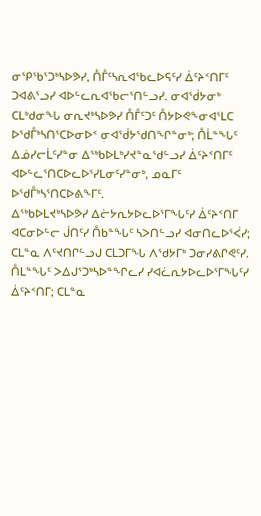ᓂᕿᖃᕐᑐᒃᓴᐅᕗᓯ, ᑍᒤᑦᓴᕆᐊᖃᓚᐅᕋᑦᓯ ᐄᑦᔨᑉᑎᒥᑦ ᑐᐊᕕᕐᓗᓯ ᐊᐅᓪᓚᕆᐊᖃᓕᕐᑎᓪᓗᓯ. ᓂᐊᖂᔭᓂᒃ ᑕᒪᒃᑯᓂᖓ ᓂᕆᔪᒃᓴᐅᕗᓯ ᑍᒤᑦᑐᑦ ᑍᔭᐅᕙᖕᓂᐊᕐᒪᑕ ᐅᖁᒤᒃᓴᑎᕐᑕᐅᓂᐅᑉ ᓂᐊᖂᔭᖁᑎᖏᓐᓂᒃ; ᑍᒫᓐᖓᑦ ᐃᓅᓯᓕᒫᑦᓯᓐᓂ ᐃᖅᑲᐅᒪᒃᓯᔪᓐᓇᖁᓪᓗᓯ ᐄᑦᔨᑉᑎᒥᑦ ᐊᐅᓪᓚᕐᑎᑕᐅᓚᐅᕐᓯᒪᓂᑦᓯᓐᓂᒃ, ᓄᓇᒥᑦ ᐅᖁᒤᒃᓴᕐᑎᑕᐅᕕᖕᒥᑦ.
ᐃᖅᑲᐅᒪᔪᒃᓴᐅᕗᓯ ᐃᓖᔭᕆᔭᐅᓚᐅᕐᒥᖓᑦᓯ ᐄᑦᔨᑉᑎᒥ ᐊᑕᓂᐅᓪᓕ ᒎᑎᑦᓯ ᑍᑲᓐᖓᑦ ᓴᐳᑎᓪᓗᓯ ᐊᓂᑎᓚᐅᕐᐹᓯ; ᑕᒪᓐᓇ ᐱᑦᔪᑎᒋᓪᓗᒍ ᑕᒪᑐᒥᖓ ᐱᖁᔭᒥᒃ ᑐᓂᓯᕕᒋᕙᑦᓯ.
ᑍᒪᓐᖓᑦ ᐳᐃᒍᕐᑐᒃᓴᐅᓐᖏᓚᓯ ᓯᐊᓛᕆᔭᐅᓚᐅᕐᒥᖓᑦᓯ ᐄᑦᔨᑉᑎᒥ; ᑕᒪᓐᓇ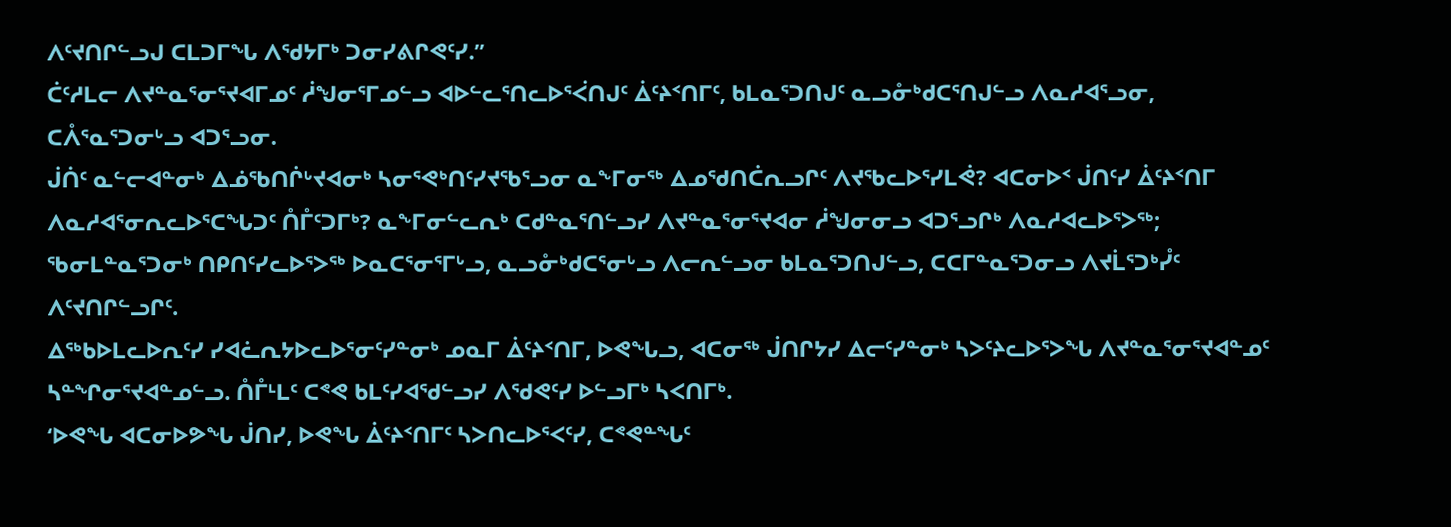ᐱᑦᔪᑎᒋᓪᓗᒍ ᑕᒪᑐᒥᖓ ᐱᖁᔭᒥᒃ ᑐᓂᓯᕕᒋᕙᑦᓯ.”
ᑖᑦᓱᒪᓕ ᐱᔪᓐᓇᕐᓂᕐᔪᐊᒥᓄᑦ ᓲᖑᓂᕐᒥᓄᓪᓗ ᐊᐅᓪᓚᕐᑎᓚᐅᕐᐹᑎᒍᑦ ᐄᑦᔨᑉᑎᒥᑦ, ᑲᒪᓇᕐᑐᑎᒍᑦ ᓇᓗᓁᒃᑯᑕᕐᑎᒍᓪᓗ ᐱᓇᓱᐊᕐᓗᓂ, ᑕᐰᕐᓇᕐᑐᓂᒡᓗ ᐊᑐᕐᓗᓂ.
ᒎᑏᑦ ᓇᓪᓕᐊᓐᓂᒃ ᐃᓅᖃᑎᒌᒡᔪᐊᓂᒃ ᓴᓂᕐᕙᒃᑎᑦᓯᔪᖃᕐᓗᓂ ᓇᖕᒥᓂᖅ ᐃᓄᖁᑎᑖᕆᓗᒋᑦ ᐱᔪᖃᓚᐅᕐᓯᒪᕚ? ᐊᑕᓂᐅᑉ ᒎᑎᑦᓯ ᐄᑦᔨᑉᑎᒥ ᐱᓇᓱᐊᕐᓂᕆᓚᐅᕐᑕᖓᑐᑦ ᑍᒤᑦᑐᒥᒃ? ᓇᖕᒥᓂᓪᓚᕆᒃ ᑕᑯᓐᓇᕐᑎᓪᓗᓯ ᐱᔪᓐᓇᕐᓂᕐᔪᐊᓂ ᓲᖑᓂᓂᓗ ᐊᑐᕐᓗᒋᒃ ᐱᓇᓱᐊᓚᐅᕐᐳᖅ; ᖃᓂᒪᓐᓇᕐᑐᓂᒃ ᑎᑭᑎᑦᓯᓚᐅᕐᐳᖅ ᐅᓇᑕᕐᓂᕐᒥᒡᓗ, ᓇᓗᓁᒃᑯᑕᕐᓂᒡᓗ ᐱᓕᕆᓪᓗᓂ ᑲᒪᓇᕐᑐᑎᒍᓪᓗ, ᑕᑕᒥᓐᓇᕐᑐᓂᓗ ᐱᔪᒫᕐᑐᒃᓮᑦ ᐱᑦᔪᑎᒋᓪᓗᒋᑦ.
ᐃᖅᑲᐅᒪᓚᐅᕆᑦᓯ ᓯᐊᓛᕆᔭᐅᓚᐅᕐᓂᑦᓯᓐᓂᒃ ᓄᓇᒥ ᐄᑦᔨᑉᑎᒥ, ᐅᕙᖓᓗ, ᐊᑕᓂᖅ ᒎᑎᒋᔭᓯ ᐃᓕᑦᓯᓐᓂᒃ ᓴᐳᑦᔨᓚᐅᕐᐳᖓ ᐱᔪᓐᓇᕐᓂᕐᔪᐊᓐᓄᑦ ᓴᓐᖏᓂᕐᔪᐊᓐᓄᓪᓗ. ᑍᒤᒻᒪᑦ ᑕᕝᕙ ᑲᒪᑦᓯᐊᖁᓪᓗᓯ ᐱᖁᕙᑦᓯ ᐅᓪᓗᒥᒃ ᓴᐸᑎᒥᒃ.
‘ᐅᕙᖓ ᐊᑕᓂᐅᕗᖓ ᒎᑎᓯ, ᐅᕙᖓ ᐄᑦᔨᑉᑎᒥᑦ ᓴᐳᑎᓚᐅᕐᐸᑦᓯ, ᑕᕝᕙᓐᖓᑦ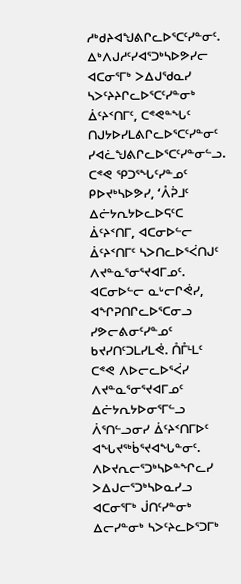ᓱᒃᑯᔨᐊᖑᕕᒋᓚᐅᕐᑕᑦᓯᓐᓂᑦ.
ᐃᒃᐱᒍᓱᑦᓯᐊᕐᑐᒃᓴᐅᕗᓯᓕ ᐊᑕᓂᕐᒥᒃ ᐳᐃᒍᖁᓇᓯ ᓴᐳᑦᔨᔨᒋᓚᐅᕐᑕᑦᓯᓐᓂᒃ ᐄᑦᔨᑉᑎᒥᑦ, ᑕᕝᕙᓐᖓᑦ ᑎᒍᔭᐅᓯᒪᕕᒋᓚᐅᕐᑕᑦᓯᓐᓂᑦ ᓯᐊᓛᖑᕕᒋᓚᐅᕐᑕᑦᓯᓐᓂᓪᓗ.
ᑕᕝᕙ ᕿᑐᕐᖓᑦᓯᓐᓄᑦ ᑭᐅᔪᒃᓴᐅᕗᓯ, ‘ᐰᕉᒧᑦ ᐃᓖᔭᕆᔭᐅᓚᐅᕋᑦᑕ ᐄᑦᔨᑉᑎᒥ, ᐊᑕᓂᐅᓪᓕ ᐄᑦᔨᑉᑎᒥᑦ ᓴᐳᑎᓚᐅᕐᐹᑎᒍᑦ ᐱᔪᓐᓇᕐᓂᕐᔪᐊᒥᓄᑦ.
ᐊᑕᓂᐅᓪᓕ ᓇᒡᓕᒋᕚᓯ, ᐊᖏᕈᑎᒋᓚᐅᕐᑕᓂᓗ ᓯᕗᓕᕕᓂᑦᓯᓐᓄᑦ ᑲᔪᓯᑎᑦᑐᒪᓯᒪᕚ. ᑍᒤᒻᒪᑦ ᑕᕝᕙ ᐱᐅᓕᓚᐅᕐᐹᓯ ᐱᔪᓐᓇᕐᓂᕐᔪᐊᒥᓄᑦ ᐃᓖᔭᕆᔭᐅᓂᕐᒥᓪᓗ ᐲᕐᑎᓪᓗᓂᓯ ᐄᑦᔨᑉᑎᒥᐅᑦ ᐊᖓᔪᖅᑳᕐᔪᐊᖓᓐᓂᑦ.
ᐱᐅᔪᕆᓕᕐᑐᒃᓴᐅᓐᖏᓚᓯ ᐳᐃᒍᓕᕐᑐᒃᓴᐅᓇᓯᓗ ᐊᑕᓂᕐᒥᒃ ᒎᑎᑦᓯᓐᓂᒃ ᐃᓕᓯᓐᓂᒃ ᓴᐳᑦᔨᓚᐅᕐᑐᒥᒃ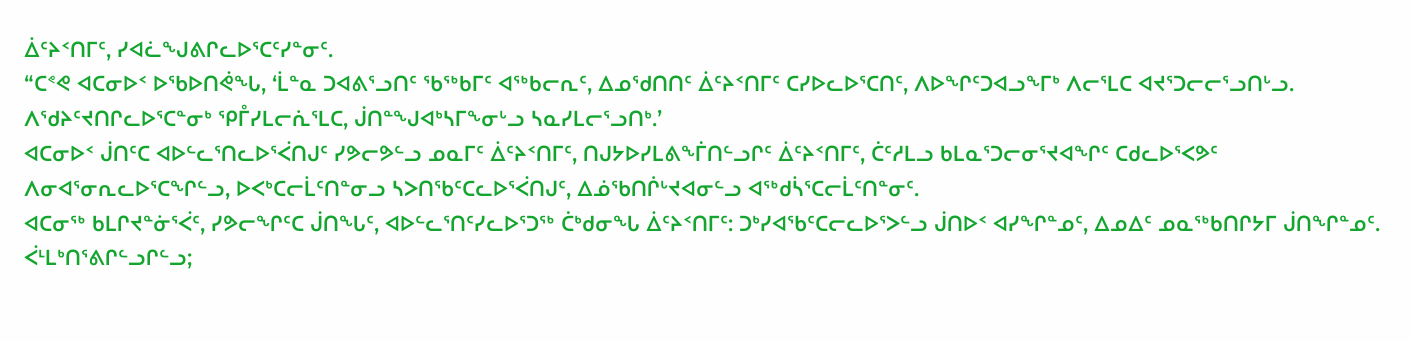ᐄᑦᔨᑉᑎᒥᑦ, ᓯᐊᓛᖑᕕᒋᓚᐅᕐᑕᑦᓯᓐᓂᑦ.
“ᑕᕝᕙ ᐊᑕᓂᐅᑉ ᐅᖃᐅᑎᕚᖓ, ‘ᒫᓐᓇ ᑐᐊᕕᕐᓗᑎᑦ ᖃᖅᑲᒥᑦ ᐊᖅᑲᓕᕆᑦ, ᐃᓄᖁᑎᑎᑦ ᐄᑦᔨᑉᑎᒥᑦ ᑕᓯᐅᓚᐅᕐᑕᑎᑦ, ᐱᐅᖏᑦᑐᐊᓗᖕᒥᒃ ᐱᓕᕐᒪᑕ ᐊᔪᕐᑐᓕᓕᕐᓗᑎᒡᓗ. ᐱᖁᔨᑦᔪᑎᒋᓚᐅᕐᑕᓐᓂᒃ ᕿᒤᓯᒪᓕᕇᕐᒪᑕ, ᒎᑎᓐᖑᐊᒃᓴᒥᖕᓂᒡᓗ ᓴᓇᓯᒪᓕᕐᓗᑎᒃ.’
ᐊᑕᓂᐅᑉ ᒎᑎᑦᑕ ᐊᐅᓪᓚᕐᑎᓚᐅᕐᐹᑎᒍᑦ ᓯᕗᓕᕗᓪᓗ ᓄᓇᒥᑦ ᐄᑦᔨᑉᑎᒥᑦ, ᑎᒍᔭᐅᓯᒪᕕᖕᒦᑎᓪᓗᒋᑦ ᐄᑦᔨᑉᑎᒥᑦ, ᑖᑦᓱᒪᓗ ᑲᒪᓇᕐᑐᓕᓂᕐᔪᐊᖏᑦ ᑕᑯᓚᐅᕐᐸᕗᑦ ᐱᓂᐊᕐᓂᕆᓚᐅᕐᑕᖏᓪᓗ, ᐅᐸᒃᑕᓕᒫᑦᑎᓐᓂᓗ ᓴᐳᑎᖃᑦᑕᓚᐅᕐᐹᑎᒍᑦ, ᐃᓅᖃᑎᒌᒡᔪᐊᓂᓪᓗ ᐊᖅᑯᓵᕐᑕᓕᒫᑦᑎᓐᓂᑦ.
ᐊᑕᓂᖅ ᑲᒪᒋᔪᓐᓃᕐᐹᑦ, ᓯᕗᓕᖏᑦᑕ ᒎᑎᖓᑦ, ᐊᐅᓪᓚᕐᑎᑦᓯᓚᐅᕐᑐᖅ ᑖᒃᑯᓂᖓ ᐄᑦᔨᑉᑎᒥᑦ: ᑐᒃᓯᐊᖃᑦᑕᓕᓚᐅᕐᐳᓪᓗ ᒎᑎᐅᑉ ᐊᓯᖏᓐᓄᑦ, ᐃᓄᐃᑦ ᓄᓇᖅᑲᑎᒋᔭᒥ ᒎᑎᖏᓐᓄᑦ. ᐹᒻᒪᒃᑎᕐᕕᒋᓪᓗᒋᓪᓗ;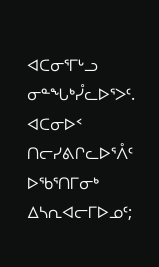ᐊᑕᓂᕐᒥᒡᓗ ᓂᓐᖓᒃᓮᓚᐅᕐᐳᑦ.
ᐊᑕᓂᐅᑉ ᑎᓕᓯᕕᒋᓚᐅᕐᐰᑦ ᐅᖃᕐᑎᒥᓂᒃ ᐃᓴᕆᐊᓕᒥᐅᓄᑦ;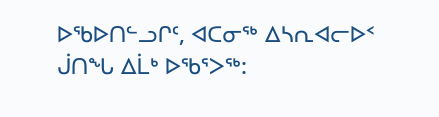ᐅᖃᐅᑎᓪᓗᒋᑦ, ᐊᑕᓂᖅ ᐃᓴᕆᐊᓕᐅᑉ ᒎᑎᖓ ᐃᒫᒃ ᐅᖃᕐᐳᖅ: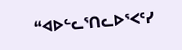“ᐊᐅᓪᓚᕐᑎᓚᐅᕐᐸᑦᓯ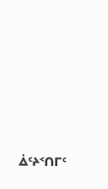ᐄᑦᔨᑉᑎᒥᑦ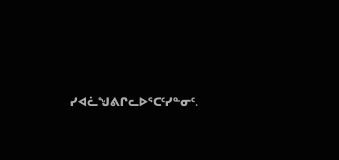ᓯᐊᓛᖑᕕᒋᓚᐅᕐᑕᑦᓯᓐᓂᑦ.